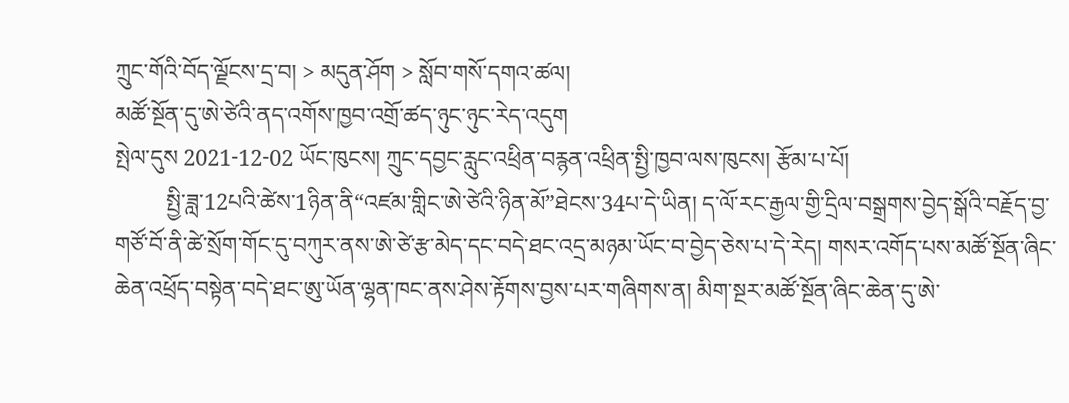ཀྲུང་གོའི་བོད་ལྗོངས་དྲ་བ། > མདུན་ཤོག > སློབ་གསོ་དགའ་ཚལ།
མཚོ་སྔོན་དུ་ཨེ་ཙེའི་ནད་འགོས་ཁྱབ་འགྲོ་ཚད་ཉུང་ཉུང་རེད་འདུག
སྤེལ་དུས 2021-12-02 ཡོང་ཁུངས། ཀྲུང་དབྱང་རླུང་འཕྲིན་བརྙན་འཕྲིན་སྤྱི་ཁྱབ་ལས་ཁུངས། རྩོམ་པ་པོ།
         སྤྱི་ཟླ་12པའི་ཚེས་1ཉིན་ནི“འཛམ་གླིང་ཨེ་ཙེའི་ཉིན་མོ”ཐེངས་34པ་དེ་ཡིན། ད་ལོ་རང་རྒྱལ་གྱི་དྲིལ་བསྒྲགས་བྱེད་སྒོའི་བརྗོད་བྱ་གཙོ་བོ་ནི་ཚེ་སྲོག་གོང་དུ་བཀུར་ནས་ཨེ་ཙེ་རྩ་མེད་དང་བདེ་ཐང་འདྲ་མཉམ་ཡོང་བ་བྱེད་ཅེས་པ་དེ་རེད། གསར་འགོད་པས་མཚོ་སྔོན་ཞིང་ཆེན་འཕྲོད་བསྟེན་བདེ་ཐང་ཨུ་ཡོན་ལྷན་ཁང་ནས་ཤེས་རྟོགས་བྱས་པར་གཞིགས་ན། མིག་སྔར་མཚོ་སྔོན་ཞིང་ཆེན་དུ་ཨེ་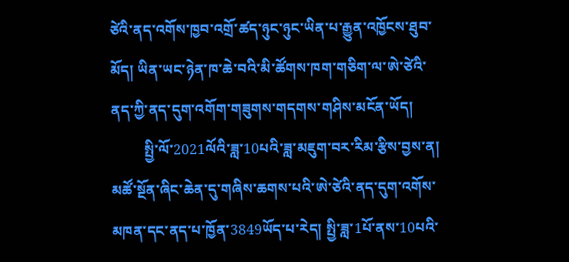ཙེའི་ནད་འགོས་ཁྱབ་འགྲོ་ཚད་ཉུང་ཉུང་ཡིན་པ་རྒྱུན་འཁྱོངས་ཐུབ་མོད། ཡིན་ཡང་ཉེན་ཁ་ཆེ་བའི་མི་ཚོགས་ཁག་གཅིག་ལ་ཨེ་ཙེའི་ནད་ཀྱི་ནད་དུག་འགོག་གཟུགས་གདགས་གཤིས་མངོན་ཡོད།
         སྤྱི་ལོ་2021ལོའི་ཟླ་10པའི་ཟླ་མཇུག་བར་རིམ་རྩིས་བྱས་ན། མཚོ་སྔོན་ཞིང་ཆེན་དུ་གཞིས་ཆགས་པའི་ཨེ་ཙེའི་ནད་དུག་འགོས་མཁན་དང་ནད་པ་ཁྱོན་3849ཡོད་པ་རེད། སྤྱི་ཟླ་1པོ་ནས་10པའི་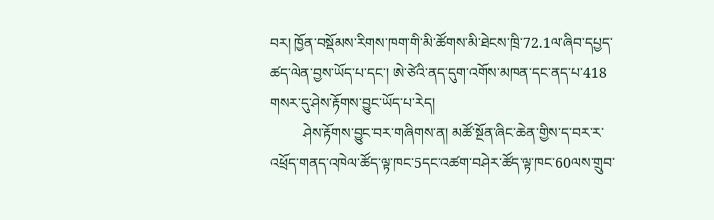བར། ཁྱོན་བསྡོམས་རིགས་ཁག་གི་མི་ཚོགས་མི་ཐེངས་ཁྲི་72.1ལ་ཞིབ་དཔྱད་ཚད་ལེན་བྱས་ཡོད་པ་དང་། ཨེ་ཙེའི་ནད་དུག་འགོས་མཁན་དང་ནད་པ་418 གསར་དུ་ཤེས་རྟོགས་བྱུང་ཡོད་པ་རེད།
         ཤེས་རྟོགས་བྱུང་བར་གཞིགས་ན། མཚོ་སྔོན་ཞིང་ཆེན་གྱིས་ད་བར་ར་འཕྲོད་གནད་འཁེལ་ཚོད་ལྟ་ཁང་5དང་འཚག་བཤེར་ཚོད་ལྟ་ཁང་60ལས་གྲུབ་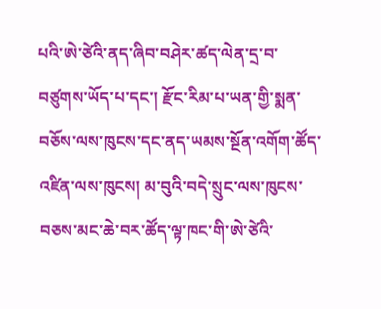པའི་ཨེ་ཙེའི་ནད་ཞིབ་བཤེར་ཚད་ལེན་དྲ་བ་བཙུགས་ཡོད་པ་དང་། རྫོང་རིམ་པ་ཡན་གྱི་སྨན་བཅོས་ལས་ཁུངས་དང་ནད་ཡམས་སྔོན་འགོག་ཚོད་འཛིན་ལས་ཁུངས། མ་བུའི་བདེ་སྲུང་ལས་ཁུངས་བཅས་མང་ཆེ་བར་ཚོད་ལྟ་ཁང་གི་ཨེ་ཙེའི་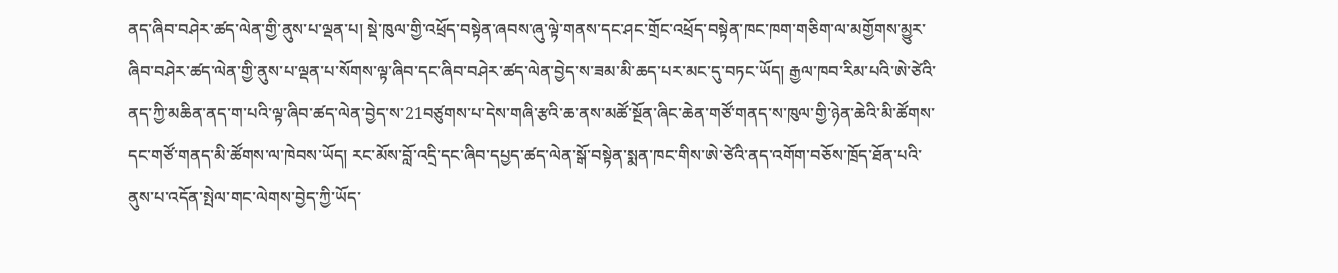ནད་ཞིབ་བཤེར་ཚད་ལེན་གྱི་ནུས་པ་ལྡན་པ། སྡེ་ཁུལ་གྱི་འཕྲོད་བསྟེན་ཞབས་ཞུ་ལྟེ་གནས་དང་ཤང་གྲོང་འཕྲོད་བསྟེན་ཁང་ཁག་གཅིག་ལ་མགྱོགས་མྱུར་ཞིབ་བཤེར་ཚད་ལེན་གྱི་ནུས་པ་ལྡན་པ་སོགས་ལྟ་ཞིབ་དང་ཞིབ་བཤེར་ཚད་ལེན་བྱེད་ས་ཟམ་མི་ཆད་པར་མང་དུ་བཏང་ཡོད། རྒྱལ་ཁབ་རིམ་པའི་ཨེ་ཙེའི་ནད་ཀྱི་མཆིན་ནད་ག་པའི་ལྟ་ཞིབ་ཚད་ལེན་བྱེད་ས་21བཙུགས་པ་དེས་གཞི་རྩའི་ཆ་ནས་མཚོ་སྔོན་ཞིང་ཆེན་གཙོ་གནད་ས་ཁུལ་གྱི་ཉེན་ཆེའི་མི་ཚོགས་དང་གཙོ་གནད་མི་ཚོགས་ལ་ཁེབས་ཡོད། རང་མོས་བློ་འདྲི་དང་ཞིབ་དཔྱད་ཚད་ལེན་སྒོ་བསྟེན་སྨན་ཁང་གིས་ཨེ་ཙེའི་ནད་འགོག་བཅོས་ཁྲོད་ཐོན་པའི་ནུས་པ་འདོན་སྤེལ་གང་ལེགས་བྱེད་ཀྱི་ཡོད་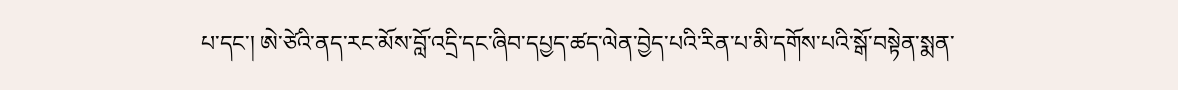པ་དང་། ཨེ་ཙེའི་ནད་རང་མོས་བློ་འདྲི་དང་ཞིབ་དཔྱད་ཚད་ལེན་བྱེད་པའི་རིན་པ་མི་དགོས་པའི་སྒོ་བསྟེན་སྨན་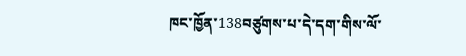ཁང་ཁྱོན་138བཙུགས་པ་དེ་དག་གིས་ལོ་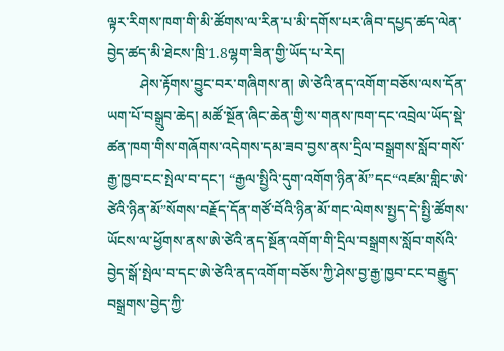ལྟར་རིགས་ཁག་གི་མི་ཚོགས་ལ་རིན་པ་མི་དགོས་པར་ཞིབ་དཔྱད་ཚད་ལེན་བྱེད་ཚད་མི་ཐེངས་ཁྲི་1.8ལྷག་ཟིན་གྱི་ཡོད་པ་རེད།
         ཤེས་རྟོགས་བྱུང་བར་གཞིགས་ན། ཨེ་ཙེའི་ནད་འགོག་བཅོས་ལས་དོན་ཡག་པོ་བསྒྲུབ་ཆེད། མཚོ་སྔོན་ཞིང་ཆེན་གྱི་ས་གནས་ཁག་དང་འབྲེལ་ཡོད་སྡེ་ཚན་ཁག་གིས་གཞོགས་འདེགས་དམ་ཟབ་བྱས་ནས་དྲིལ་བསྒྲགས་སློབ་གསོ་རྒྱ་ཁྱབ་ངང་སྤེལ་བ་དང་། “རྒྱལ་སྤྱིའི་དུག་འགོག་ཉིན་མོ”དང“འཛམ་གླིང་ཨེ་ཙེའི་ཉིན་མོ”སོགས་བརྗོད་དོན་གཙོ་བོའི་ཉིན་མོ་གང་ལེགས་སྤྱད་དེ་སྤྱི་ཚོགས་ཡོངས་ལ་ཕྱོགས་ནས་ཨེ་ཙེའི་ནད་སྔོན་འགོག་གི་དྲིལ་བསྒྲགས་སློབ་གསོའི་བྱེད་སྒོ་སྤེལ་བ་དང་ཨེ་ཙེའི་ནད་འགོག་བཅོས་ཀྱི་ཤེས་བྱ་རྒྱ་ཁྱབ་ངང་བརྒྱུད་བསྒྲགས་བྱེད་ཀྱི་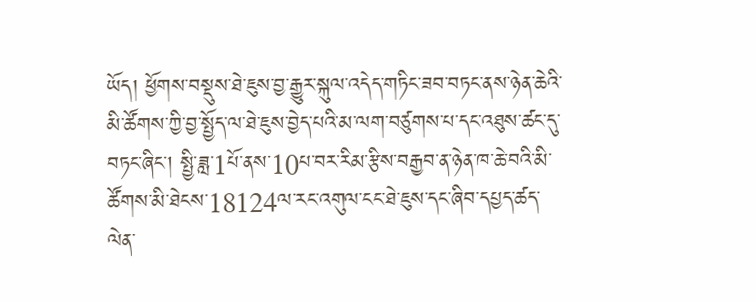ཡོད། ཕྱོགས་བསྡུས་ཐེ་ཇུས་བྱ་རྒྱུར་སྐུལ་འདེད་གཏིང་ཟབ་བཏང་ནས་ཉེན་ཆེའི་མི་ཚོགས་ཀྱི་བྱ་སྤྱོད་ལ་ཐེ་ཇུས་བྱེད་པའི་མ་ལག་བཙུགས་པ་དང་འཐུས་ཚང་དུ་བཏང་ཞིང་། སྤྱི་ཟླ་1པོ་ནས་10པ་བར་རིམ་རྩིས་བརྒྱབ་ན་ཉེན་ཁ་ཆེ་བའི་མི་ཚོགས་མི་ཐེངས་18124ལ་རང་འགུལ་ངང་ཐེ་ཇུས་དང་ཞིབ་དཔྱད་ཚད་ལེན་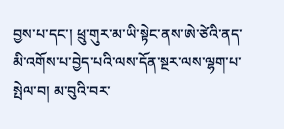བྱས་པ་དང་། ཕྲུ་གུར་མ་ཡི་སྟེང་ནས་ཨེ་ཙེའི་ནད་མི་འགོས་པ་བྱེད་པའི་ལས་དོན་སྔར་ལས་ལྷག་པ་སྤེལ་བ། མ་བུའི་བར་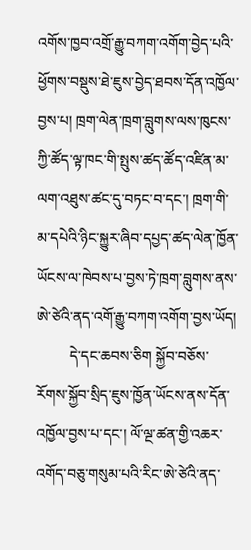འགོས་ཁྱབ་འགྲོ་རྒྱུ་བཀག་འགོག་བྱེད་པའི་ཕྱོགས་བསྡུས་ཐེ་ཇུས་བྱེད་ཐབས་དོན་འཁྱོལ་བྱས་པ། ཁྲག་ལེན་ཁྲག་བླུགས་ལས་ཁུངས་ཀྱི་ཚོད་ལྟ་ཁང་གི་སྤུས་ཚད་ཚོད་འཛིན་མ་ལག་འཐུས་ཚང་དུ་བཏང་བ་དང་། ཁྲག་གི་མ་དཔེའི་ཉིང་སྐྱུར་ཞིབ་དཔྱད་ཚད་ལེན་ཁྱོན་ཡོངས་ལ་ཁེབས་པ་བྱས་ཏེ་ཁྲག་བླུགས་ནས་ཨེ་ཙེའི་ནད་འགོ་རྒྱུ་བཀག་འགོག་བྱས་ཡོད།
         དེ་དང་ཆབས་ཅིག སྐྱོབ་བཅོས་རོགས་སྐྱོབ་སྲིད་ཇུས་ཁྱོན་ཡོངས་ནས་དོན་འཁྱོལ་བྱས་པ་དང་། ལོ་ལྔ་ཚན་གྱི་འཆར་འགོད་བཅུ་གསུམ་པའི་རིང་ཨེ་ཙེའི་ནད་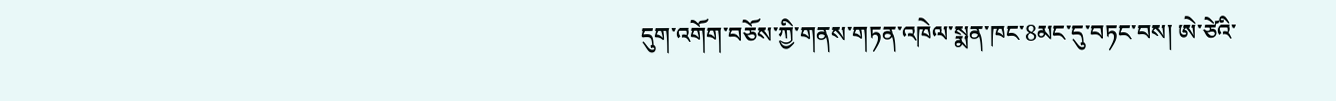དུག་འགོག་བཅོས་ཀྱི་གནས་གཏན་འཁེལ་སྨན་ཁང་8མང་དུ་བཏང་བས། ཨེ་ཙེའི་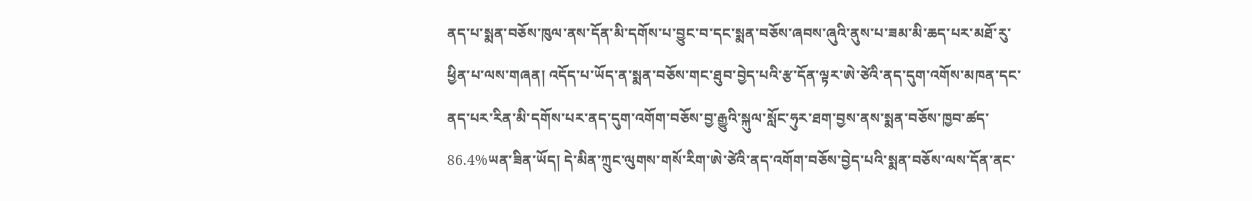ནད་པ་སྨན་བཅོས་ཁུལ་ནས་དོན་མི་དགོས་པ་བྱུང་བ་དང་སྨན་བཅོས་ཞབས་ཞུའི་ནུས་པ་ཟམ་མི་ཆད་པར་མཐོ་རུ་ཕྱིན་པ་ལས་གཞན། འདོད་པ་ཡོད་ན་སྨན་བཅོས་གང་ཐུབ་བྱེད་པའི་རྩ་དོན་ལྟར་ཨེ་ཙེའི་ནད་དུག་འགོས་མཁན་དང་ནད་པར་རིན་མི་དགོས་པར་ནད་དུག་འགོག་བཅོས་བྱ་རྒྱུའི་སྐུལ་སློང་ཧུར་ཐག་བྱས་ནས་སྨན་བཅོས་ཁྱབ་ཚད་86.4%ཡན་ཟིན་ཡོད། དེ་མིན་ཀྲུང་ལུགས་གསོ་རིག་ཨེ་ཙེའི་ནད་འགོག་བཅོས་བྱེད་པའི་སྨན་བཅོས་ལས་དོན་ནང་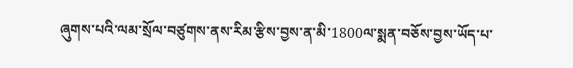ཞུགས་པའི་ལམ་སྲོལ་བཙུགས་ནས་རིམ་རྩིས་བྱས་ན་མི་1800ལ་སྨན་བཅོས་བྱས་ཡོད་པ་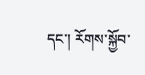དང་། རོགས་སྐྱོབ་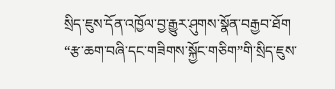སྲིད་ཇུས་དོན་འཁྱོལ་བྱ་རྒྱུར་ཤུགས་སྣོན་བརྒྱབ་ཐོག “རྩ་ཆག་བཞི་དང་གཟིགས་སྐྱོང་གཅིག”གི་སྲིད་ཇུས་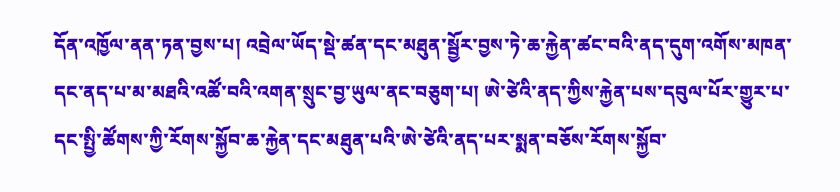དོན་འཁྱོལ་ནན་ཏན་བྱས་པ། འབྲེལ་ཡོད་སྡེ་ཚན་དང་མཐུན་སྦྱོར་བྱས་ཏེ་ཆ་རྐྱེན་ཚང་བའི་ནད་དུག་འགོས་མཁན་དང་ནད་པ་མ་མཐའི་འཚོ་བའི་འགན་སྲུང་བྱ་ཡུལ་ནང་བཅུག་པ། ཨེ་ཙེའི་ནད་ཀྱིས་རྐྱེན་པས་དབུལ་པོར་གྱུར་པ་དང་སྤྱི་ཚོགས་ཀྱི་རོགས་སྐྱོབ་ཆ་རྐྱེན་དང་མཐུན་པའི་ཨེ་ཙེའི་ནད་པར་སྨན་བཅོས་རོགས་སྐྱོབ་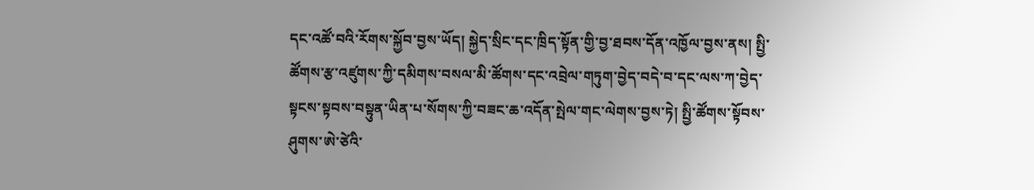དང་འཚོ་བའི་རོགས་སྐྱོབ་བྱས་ཡོད། སྐྱེད་སྲིང་དང་ཁྲིད་སྟོན་གྱི་བྱ་ཐབས་དོན་འཁྱོལ་བྱས་ནས། སྤྱི་ཚོགས་རྩ་འཛུགས་ཀྱི་དམིགས་བསལ་མི་ཚོགས་དང་འབྲེལ་གཏུག་བྱེད་བདེ་བ་དང་ལས་ཀ་བྱེད་སྟངས་སྟབས་བསྟུན་ཡིན་པ་སོགས་ཀྱི་བཟང་ཆ་འདོན་སྤེལ་གང་ལེགས་བྱས་ཏེ། སྤྱི་ཚོགས་སྟོབས་ཤུགས་ཨེ་ཙེའི་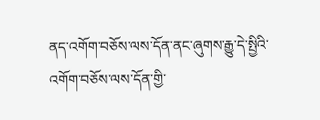ནད་འགོག་བཅོས་ལས་དོན་ནང་ཞུགས་རྒྱུ་དེ་སྤྱིའི་འགོག་བཅོས་ལས་དོན་གྱི་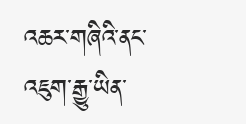འཆར་གཞིའི་ནང་འཇུག་རྒྱུ་ཡིན་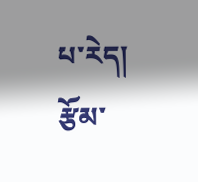པ་རེད།
རྩོམ་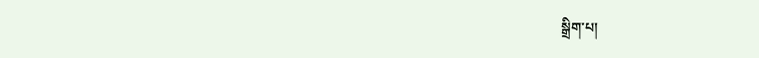སྒྲིག་པ།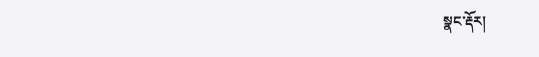སྣང་རྡོར།